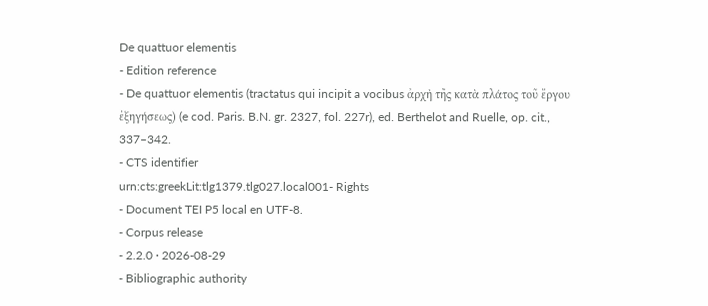De quattuor elementis
- Edition reference
- De quattuor elementis (tractatus qui incipit a vocibus ἀρχὴ τῆς κατὰ πλάτος τοῦ ἔργου ἐξηγήσεως) (e cod. Paris. B.N. gr. 2327, fol. 227r), ed. Berthelot and Ruelle, op. cit., 337–342.
- CTS identifier
urn:cts:greekLit:tlg1379.tlg027.local001- Rights
- Document TEI P5 local en UTF-8.
- Corpus release
- 2.2.0 · 2026-08-29
- Bibliographic authority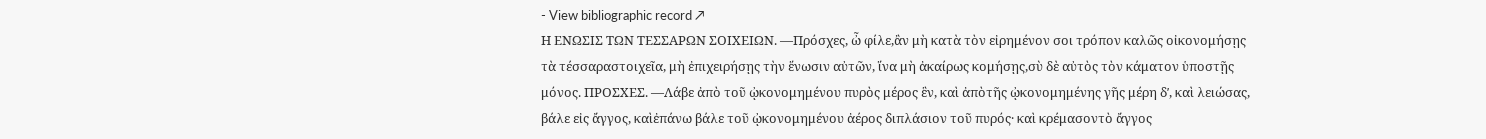- View bibliographic record ↗
Η ΕΝΩΣΙΣ ΤΩΝ ΤΕΣΣΑΡΩΝ ΣΟΙΧΕΙΩΝ. —Πρόσχες, ὦ φίλε,ἂν μὴ κατὰ τὸν εἰρημένον σοι τρόπον καλῶς οἰκονομήσῃς τὰ τέσσαραστοιχεῖα, μὴ ἐπιχειρήσῃς τὴν ἕνωσιν αὐτῶν, ἵνα μὴ ἀκαίρως κομήσῃς,σὺ δὲ αὐτὸς τὸν κάματον ὑποστῇς μόνος. ΠΡΟΣΧΕΣ. —Λάβε ἀπὸ τοῦ ᾠκονομημένου πυρὸς μέρος ἓν, καὶ ἀπὸτῆς ᾠκονομημένης γῆς μέρη δʹ, καὶ λειώσας, βάλε εἰς ἄγγος, καὶἐπάνω βάλε τοῦ ᾠκονομημένου ἀέρος διπλάσιον τοῦ πυρός· καὶ κρέμασοντὸ ἄγγος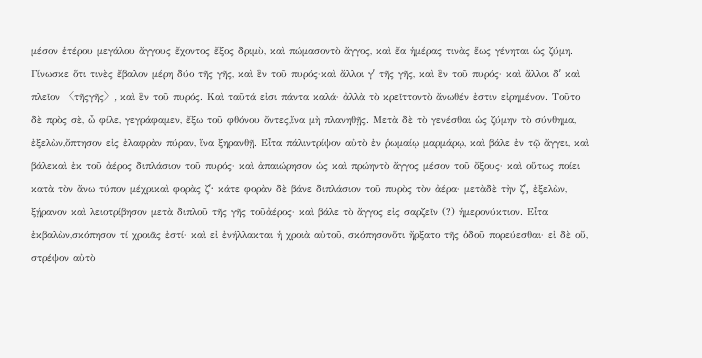μέσον ἑτέρου μεγάλου ἄγγους ἔχοντος ἔξος δριμὺ, καὶ πώμασοντὸ ἄγγος, καὶ ἔα ἡμέρας τινὰς ἕως γένηται ὡς ζύμη. Γίνωσκε ὅτι τινὲς ἔβαλον μέρη δύο τῆς γῆς, καὶ ἓν τοῦ πυρός·καὶ ἄλλοι γʹ τῆς γῆς, καὶ ἓν τοῦ πυρός· καὶ ἄλλοι δʹ καὶ πλεῖον 〈τῆςγῆς〉, καὶ ἓν τοῦ πυρός. Καὶ ταῦτά εἰσι πάντα καλά· ἀλλὰ τὸ κρεῖττοντὸ ἄνωθέν ἐστιν εἰρημένον. Τοῦτο δὲ πρὸς σὲ, ὦ φίλε, γεγράφαμεν, ἔξω τοῦ φθόνου ὄντες,ἵνα μὴ πλανηθῇς. Μετὰ δὲ τὸ γενέσθαι ὡς ζύμην τὸ σύνθημα, ἐξελὼν,ὄπτησον εἰς ἐλαφρὰν πύραν, ἵνα ξηρανθῇ. Εἶτα πάλιντρίψον αὐτὸ ἐν ῥωμαίῳ μαρμάρῳ, καὶ βάλε ἐν τῷ ἄγγει, καὶ βάλεκαὶ ἐκ τοῦ ἀέρος διπλάσιον τοῦ πυρός· καὶ ἀπαιώρησον ὡς καὶ πρώηντὸ ἄγγος μέσον τοῦ ὄξους· καὶ οὕτως ποίει κατὰ τὸν ἄνω τύπον μέχρικαὶ φορὰς ζʹ· κάτε φορὰν δὲ βάνε διπλάσιον τοῦ πυρὸς τὸν ἀέρα· μετὰδὲ τὴν ζʹ, ἐξελὼν, ξῄρανον καὶ λειοτρίβησον μετὰ διπλοῦ τῆς γῆς τοῦἀέρος· καὶ βάλε τὸ ἄγγος εἰς σαρζεῖν (?) ἡμερονύκτιον. Εἶτα ἐκβαλὼν,σκόπησον τί χροιᾶς ἐστί· καὶ εἰ ἐνήλλακται ἡ χροιὰ αὐτοῦ, σκόπησονὅτι ἤρξατο τῆς ὁδοῦ πορεύεσθαι· εἰ δὲ οὔ, στρέψον αὐτὸ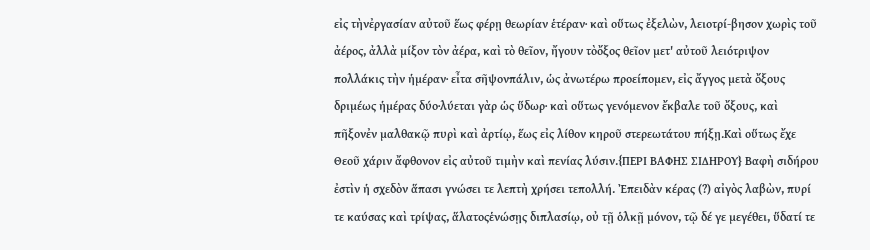εἰς τὴνἐργασίαν αὐτοῦ ἕως φέρῃ θεωρίαν ἑτέραν· καὶ οὕτως ἐξελὼν, λειοτρί-βησον χωρὶς τοῦ ἀέρος, ἀλλὰ μίξον τὸν ἀέρα, καὶ τὸ θεῖον, ἤγουν τὸὄξος θεῖον μετ' αὐτοῦ λειότριψον πολλάκις τὴν ἡμέραν· εἶτα σῆψονπάλιν, ὡς ἀνωτέρω προείπομεν, εἰς ἄγγος μετὰ ὄξους δριμέως ἡμέρας δύο·λύεται γὰρ ὡς ὕδωρ· καὶ οὕτως γενόμενον ἔκβαλε τοῦ ὄξους, καὶ πῆξονἐν μαλθακῷ πυρὶ καὶ ἀρτίῳ, ἕως εἰς λίθον κηροῦ στερεωτάτου πήξῃ.Καὶ οὕτως ἔχε Θεοῦ χάριν ἄφθονον εἰς αὐτοῦ τιμὴν καὶ πενίας λύσιν.{ΠΕΡΙ ΒΑΦΗΣ ΣΙΔΗΡΟΥ} Βαφὴ σιδήρου ἐστὶν ἡ σχεδὸν ἅπασι γνώσει τε λεπτὴ χρήσει τεπολλή. Ἐπειδὰν κέρας (?) αἰγὸς λαβὼν, πυρί τε καύσας καὶ τρίψας, ἅλατοςἑνώσῃς διπλασίῳ, οὐ τῇ ὁλκῇ μόνον, τῷ δέ γε μεγέθει, ὕδατί τε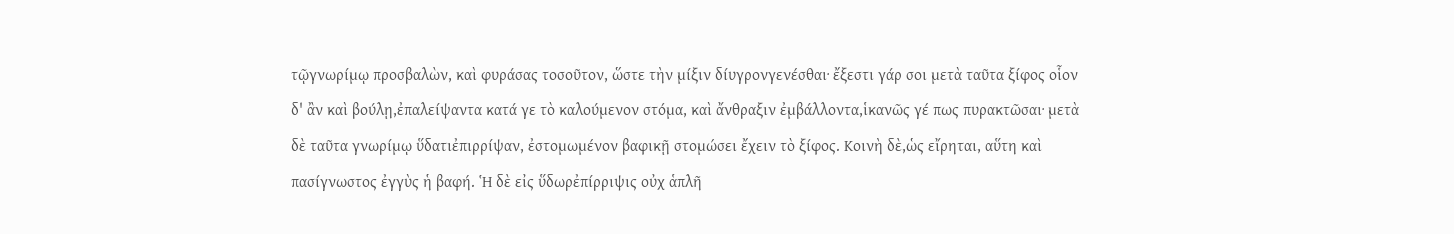τῷγνωρίμῳ προσβαλὼν, καὶ φυράσας τοσοῦτον, ὥστε τὴν μίξιν δίυγρονγενέσθαι· ἔξεστι γάρ σοι μετὰ ταῦτα ξίφος οἷον δ' ἂν καὶ βούλῃ,ἐπαλείψαντα κατά γε τὸ καλούμενον στόμα, καὶ ἄνθραξιν ἐμβάλλοντα,ἱκανῶς γέ πως πυρακτῶσαι· μετὰ δὲ ταῦτα γνωρίμῳ ὕδατιἐπιρρίψαν, ἐστομωμένον βαφικῇ στομώσει ἔχειν τὸ ξίφος. Κοινὴ δὲ,ὡς εἴρηται, αὕτη καὶ πασίγνωστος ἐγγὺς ἡ βαφή. Ἡ δὲ εἰς ὕδωρἐπίρριψις οὐχ ἁπλῆ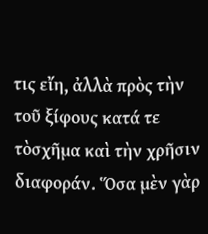τις εἴη, ἀλλὰ πρὸς τὴν τοῦ ξίφους κατά τε τὸσχῆμα καὶ τὴν χρῆσιν διαφοράν. Ὅσα μὲν γὰρ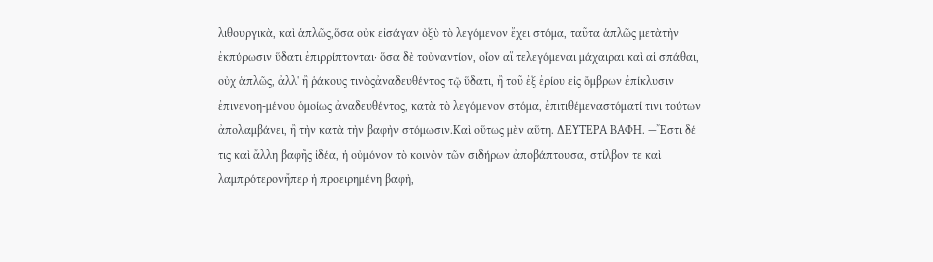λιθουργικὰ, καὶ ἁπλῶς,ὅσα οὐκ εἰσάγαν ὀξὺ τὸ λεγόμενον ἔχει στόμα, ταῦτα ἁπλῶς μετὰτὴν ἐκπύρωσιν ὕδατι ἐπιρρίπτονται· ὅσα δὲ τοὐναντίον, οἷον αἵ τελεγόμεναι μάχαιραι καὶ αἱ σπάθαι, οὐχ ἁπλῶς, ἀλλ' ἢ ῥάκους τινὸςἀναδευθέντος τῷ ὕδατι, ἢ τοῦ ἐξ ἐρίου εἰς ὄμβρων ἐπίκλυσιν ἐπινενοη-μένου ὁμοίως ἀναδευθέντος, κατὰ τὸ λεγόμενον στόμα, ἐπιτιθέμεναστόματί τινι τούτων ἀπολαμβάνει, ἢ τὴν κατὰ τὴν βαφὴν στόμωσιν.Καὶ οὕτως μὲν αὕτη. ΔΕΥΤΕΡΑ ΒΑΦΗ. —Ἔστι δέ τις καὶ ἄλλη βαφῆς ἰδέα, ἡ οὐμόνον τὸ κοινὸν τῶν σιδήρων ἀποβάπτουσα, στίλβον τε καὶ λαμπρότερονἤπερ ἡ προειρημένη βαφὴ,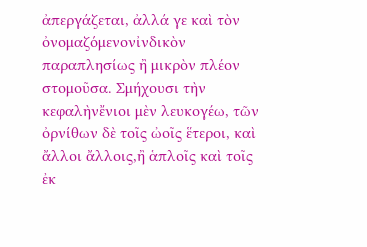ἀπεργάζεται, ἀλλά γε καὶ τὸν ὀνομαζόμενονἰνδικὸν παραπλησίως ἢ μικρὸν πλέον στομοῦσα. Σμήχουσι τὴν κεφαλὴνἔνιοι μὲν λευκογέω, τῶν ὀρνίθων δὲ τοῖς ὠοῖς ἕτεροι, καὶ ἄλλοι ἄλλοις,ἢ ἁπλοῖς καὶ τοῖς ἐκ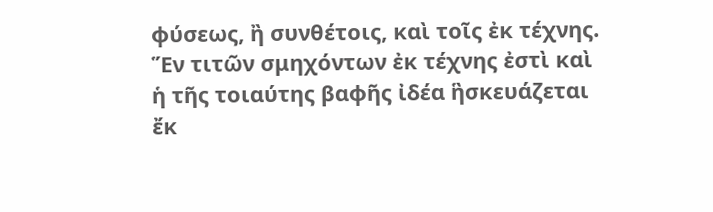φύσεως, ἢ συνθέτοις, καὶ τοῖς ἐκ τέχνης. Ἕν τιτῶν σμηχόντων ἐκ τέχνης ἐστὶ καὶ ἡ τῆς τοιαύτης βαφῆς ἰδέα ἣσκευάζεται ἔκ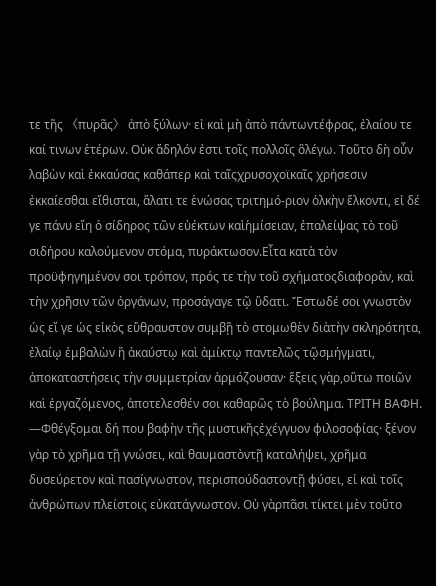τε τῆς 〈πυρᾶς〉 ἀπὸ ξύλων· εἰ καὶ μὴ ἀπὸ πάντωντέφρας, ἐλαίου τε καί τινων ἑτέρων. Οὐκ ἄδηλόν ἐστι τοῖς πολλοῖς ὃλέγω. Τοῦτο δὴ οὖν λαβὼν καὶ ἐκκαύσας καθάπερ καὶ ταῖςχρυσοχοϊκαῖς χρήσεσιν ἐκκαίεσθαι εἴθισται, ἅλατι τε ἑνώσας τριτημό-ριον ὁλκὴν ἕλκοντι, εἰ δέ γε πάνυ εἴη ὁ σίδηρος τῶν εὐέκτων καὶἡμίσειαν, ἐπαλείψας τὸ τοῦ σιδήρου καλούμενον στόμα, πυράκτωσον.Εἶτα κατὰ τὸν προϋφηγημένον σοι τρόπον, πρός τε τὴν τοῦ σχήματοςδιαφορὰν, καὶ τὴν χρῆσιν τῶν ὀργάνων, προσάγαγε τῷ ὕδατι. Ἔστωδέ σοι γνωστὸν ὡς εἴ γε ὡς εἰκὸς εὔθραυστον συμβῇ τὸ στομωθὲν διὰτὴν σκληρότητα, ἐλαίῳ ἐμβαλὼν ἢ ἀκαύστῳ καὶ ἀμίκτῳ παντελῶς τῷσμήγματι, ἀποκαταστήσεις τὴν συμμετρίαν ἁρμόζουσαν· ἕξεις γὰρ,οὕτω ποιῶν καὶ ἐργαζόμενος, ἀποτελεσθέν σοι καθαρῶς τὸ βούλημα. ΤΡΙΤΗ ΒΑΦΗ. —Φθέγξομαι δή που βαφὴν τῆς μυστικῆςἐχέγγυον φιλοσοφίας· ξένον γὰρ τὸ χρῆμα τῇ γνώσει, καὶ θαυμαστὸντῇ καταλήψει, χρῆμα δυσεύρετον καὶ πασίγνωστον, περισπούδαστοντῇ φύσει, εἰ καὶ τοῖς ἀνθρώπων πλείστοις εὐκατάγνωστον. Οὐ γὰρπᾶσι τίκτει μὲν τοῦτο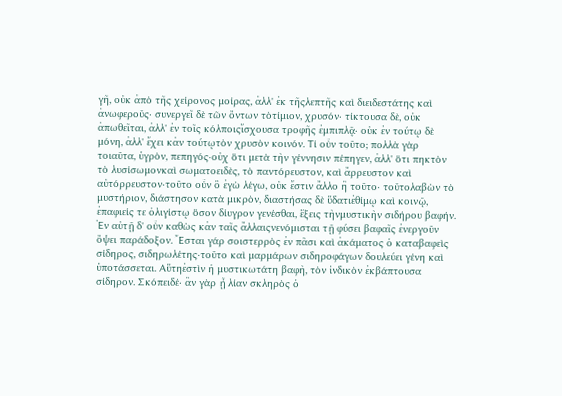γῆ, οὐκ ἀπὸ τῆς χείρονος μοίρας, ἀλλ' ἐκ τῆςλεπτῆς καὶ διειδεστάτης καὶ ἀνωφεροῦς· συνεργεῖ δὲ τῶν ὄντων τὸτίμιον, χρυσόν· τίκτουσα δὲ, οὐκ ἀπωθεῖται, ἀλλ' ἐν τοῖς κόλποιςἴσχουσα τροφῆς ἐμπιπλᾷ· οὐκ ἐν τούτῳ δὲ μόνη, ἀλλ' ἔχει κἀν τούτῳτὸν χρυσὸν κοινόν. Τί οὖν τοῦτο; πολλὰ γὰρ τοιαῦτα, ὑγρὸν, πεπηγός·οὐχ ὅτι μετὰ τὴν γέννησιν πέπηγεν, ἀλλ' ὅτι πηκτὸν τὸ λυσίσωμονκαὶ σωματοειδὲς, τὸ παντόρευστον, καὶ ἄρρευστον καὶ αὐτόρρευστον·τοῦτο οὖν ὃ ἐγὼ λέγω, οὐκ ἔστιν ἄλλο ἢ τοῦτο· τοῦτολαβὼν τὸ μυστήριον, διάστησον κατὰ μικρὸν, διαστήσας δὲ ὕδατιἐθίμῳ καὶ κοινῷ, ἐπαφιείς τε ὀλιγίστῳ ὅσον δίυγρον γενέσθαι, ἕξεις τὴνμυστικὴν σιδήρου βαφήν. Ἐν αὐτῇ δ' οὖν καθὼς κἀν ταῖς ἄλλαιςνενόμισται τῇ φύσει βαφαῖς ἐνεργοῦν ὄψει παράδοξον. Ἔσται γάρ σοιστερρὸς ἐν πᾶσι καὶ ἀκάματος ὁ καταβαφεὶς σίδηρος, σιδηρωλέτης·τοῦτο καὶ μαρμάρων σιδηροφάγων δουλεύει γένη καὶ ὑποτάσσεται. Αὕτηἐστὶν ἡ μυστικωτάτη βαφὴ, τὸν ἰνδικὸν ἐκβάπτουσα σίδηρον. Σκόπειδέ· ἂν γὰρ ᾖ λίαν σκληρὸς ὁ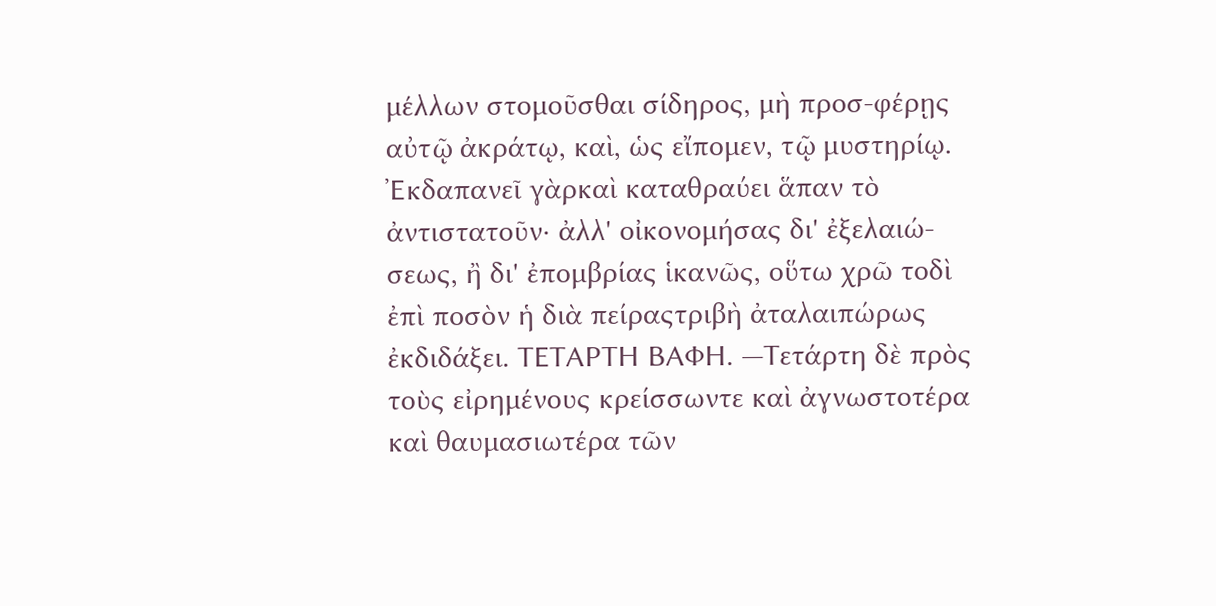μέλλων στομοῦσθαι σίδηρος, μὴ προσ-φέρῃς αὐτῷ ἀκράτῳ, καὶ, ὡς εἴπομεν, τῷ μυστηρίῳ. Ἐκδαπανεῖ γὰρκαὶ καταθραύει ἅπαν τὸ ἀντιστατοῦν· ἀλλ' οἰκονομήσας δι' ἐξελαιώ-σεως, ἢ δι' ἐπομβρίας ἱκανῶς, οὕτω χρῶ τοδὶ ἐπὶ ποσὸν ἡ διὰ πείραςτριβὴ ἀταλαιπώρως ἐκδιδάξει. ΤΕΤΑΡΤΗ ΒΑΦΗ. —Τετάρτη δὲ πρὸς τοὺς εἰρημένους κρείσσωντε καὶ ἀγνωστοτέρα καὶ θαυμασιωτέρα τῶν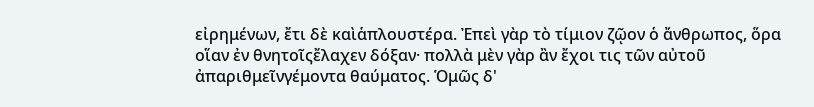εἰρημένων, ἔτι δὲ καὶἁπλουστέρα. Ἐπεὶ γὰρ τὸ τίμιον ζῷον ὁ ἄνθρωπος, ὅρα οἵαν ἐν θνητοῖςἔλαχεν δόξαν· πολλὰ μὲν γὰρ ἂν ἔχοι τις τῶν αὐτοῦ ἀπαριθμεῖνγέμοντα θαύματος. Ὁμῶς δ'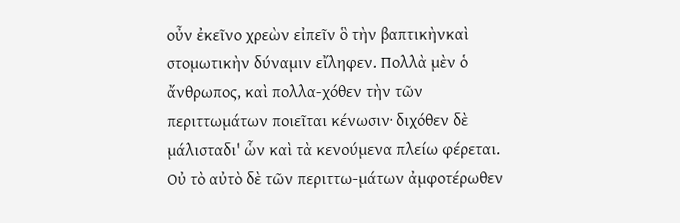οὖν ἐκεῖνο χρεὼν εἰπεῖν ὃ τὴν βαπτικὴνκαὶ στομωτικὴν δύναμιν εἴληφεν. Πολλὰ μὲν ὁ ἄνθρωπος, καὶ πολλα-χόθεν τὴν τῶν περιττωμάτων ποιεῖται κένωσιν· διχόθεν δὲ μάλισταδι' ὧν καὶ τὰ κενούμενα πλείω φέρεται. Οὐ τὸ αὐτὸ δὲ τῶν περιττω-μάτων ἀμφοτέρωθεν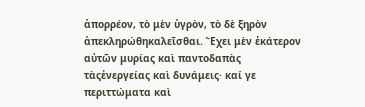ἀπορρέον, τὸ μὲν ὑγρὸν, τὸ δὲ ξηρὸν ἀπεκληρώθηκαλεῖσθαι. Ἔχει μὲν ἑκάτερον αὐτῶν μυρίας καὶ παντοδαπὰς τὰςἐνεργείας καὶ δυνάμεις· καί γε περιττώματα καὶ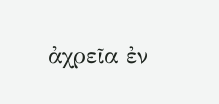ἀχρεῖα ἐν